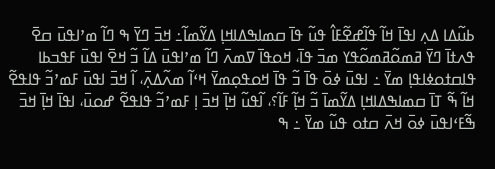ߕߎ߬ߡߊ ߡߍ߲ ߊߟߊ߫ ߞߊ߬ ߟߊ߬ߝߐ߬ߓߊ߮ ߟߎ߬ ߟߊ߫ ߛߘߊߒߡߊߞߊ߲ ߡߌ߬ߘߊ߬߸ ߞߏ߫ ߣߌ߫ ߒ ߣߊ߬ ߘߴߊߟߎ߫ ߛߐ߫ ߟߍߙߊ߫ ߣߌ߫ ߥߘߋ߬ߥߘߋ߬ߟߌ ߘߏ߫ ߟߊ߫، ߞߋߟߊ߫ ߜߘߍ߫ ߣߊ߬ ߘߴߊߟߎ߫ ߡߊ߬ ߏ߬ ߞߐ߫ ߊߟߎ߫ ߓߟߏߕߊ ߟߊߛߙߋߦߊߟߊ߲ ߘߌ߫ ߸ ߊߟߎ߫ ߦߋ߫ ߟߊ߫ ߏ߬ ߟߊ߫ ߞߋߟߋ߲ߘߌ߫ ߞߵߊ߬ ߘߍ߬ߡߍ߲߫، ߊ߬ ߞߏ߫ ߊߟߎ߫ ߓߘߴߏ߬ ߟߊߟߐ߬ ߞߊ߬ ߒ߬ ߠߊ߫ ߛߘߊߒߡߊߞߊ߲ ߡߌ߬ߘߊ߫ ߏ߬ ߞߊ߲߬ ߓߊ߬؟، ߊ߬ߟߎ߬ ߞߊ߲߫ ߞߏ߫ ߊ߲ ߓߘߴߏ߬ ߟߊߟߐ߬ ߝߋߎ߫، ߊߟߊ߫ ߞߊ߲߫ ߞߏ߫ ߒ߬ߓߵߊߟߎ߫ ߦߋ߫ ߞߍ߫ ߛߙߋ ߟߎ߬ ߘߌ߫ ߸ ߒ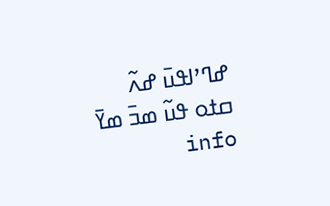ߝߣߴߊߟߎ߫ ߝߍ߬ ߛߙߋ ߟߎ߬ ߘߏ߫ ߘߌ߫ info